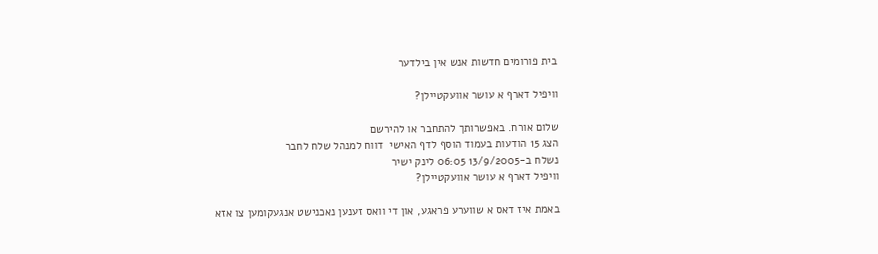בית פורומים חדשות אנש אין בילדער

וויפיל דארף א עושר אוועקטיילן?

שלום אורח. באפשרותך להתחבר או להירשם
הצג 15 הודעות בעמוד הוסף לדף האישי  דווח למנהל שלח לחבר
נשלח ב-13/9/2005 06:05 לינק ישיר
וויפיל דארף א עושר אוועקטיילן?

באמת איז דאס א שווערע פראגע, און די וואס זענען נאכנישט אנגעקומען צו אזא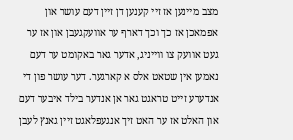מצב מיינען אז זיי קענען דן זיין דעם עושר און אפמאכן אז כך וכך דארף ער אוועקגעבן און אז ער געט אוועק צו ווייניג, אדער גאר באקומט ער דעם נאמען אין שטאט אלס א קארגער. דער עושר פון די אנדערע זייט טראגט גאר אן אנדער בילד איבער דעם און האלט אז ער האט זיך אנגעפלאגט זיין גאנץ לעבן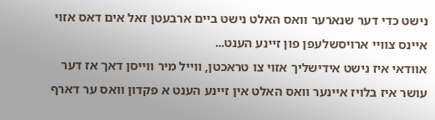נישט כדי דער שנארער וואס האלט נישט ביים ארבעטן זאל אים דאס אזוי איינס צוויי ארויסשלעפן פון זיינע הענט...
אוודאי איז נישט אידישליך אזוי צו טראכטן, ווייל מיר ווייסן דאך אז דער עושר איז בלויז איינער וואס האלט אין זיינע הענט א פקדון וואס ער דארף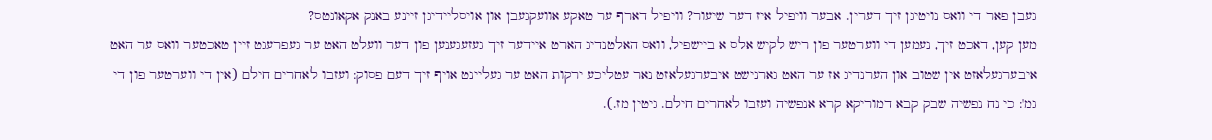געבן פאר די וואס נויטיגן זיך דערין. אבער וויפיל איז דער שיעור? וויפיל דארף ער טאקע אוועקגעבן און אויסליידיגן זיינע באנק אקאונטס?
מען קען, דאכט זיך, נעמען די ווערטער פון ריש לקיש אלס א ביישפיל, וואס האלטנדיג הארט איידער זיך געזעגענען פון דער וועלט האט ער געפרעגט זיין טאכטער וואס ער האט איבערגעלאזט אין שטוב און הערנדיג אז ער האט גארנישט איבערגעלאזט נאר עטליכע ירקות האט ער געליינט אויף זיך דעם פסוק: ועזבו לאחרים חילם (אין די ווערטער פון די גמ': כי נח נפשיה שבק קבא דמוריקא קרא אנפשיה ועזבו לאחרים חילם. גיטין מז.).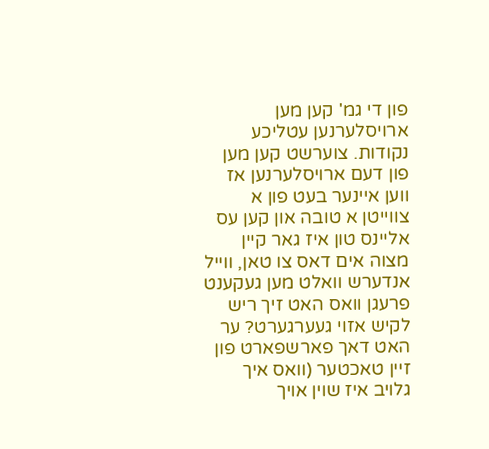פון די גמ' קען מען ארויסלערנען עטליכע נקודות. צוערשט קען מען פון דעם ארויסלערנען אז ווען איינער בעט פון א צווייטן א טובה און קען עס אליינס טון איז גאר קיין מצוה אים דאס צו טאן, ווייל אנדערש וואלט מען געקענט פרעגן וואס האט זיך ריש לקיש אזוי געערגערט? ער האט דאך פארשפארט פון זיין טאכטער (וואס איך גלויב איז שוין אויך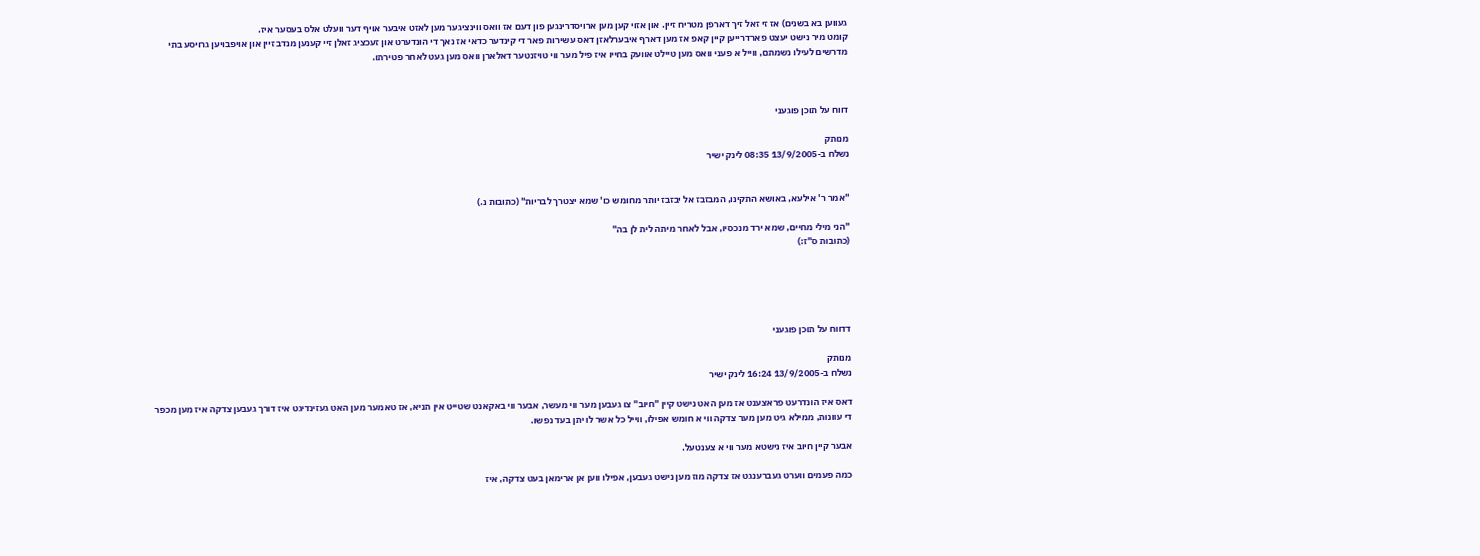געווען בא בשנים) אז זי זאל זיך דארפן מטריח זיין. און אזוי קען מען ארויסדרינגען פון דעם אז וואס ווינציגער מען לאזט איבער אויף דער וועלט אלס בעסער איז.
קומט מיר נישט יעצט פארדרייען קיין קאפ אז מען דארף איבערלאזן דאס עשירות פאר די קינדער כדאי אז נאך די הונדערט און זעכציג זאלן זיי קענען מנדב זיין און אויפבויען גרויסע בתי מדרשים לעילו נשמתם, ווייל א פעני וואס מען טיילט אוועק בחייו איז פיל מער ווי טויזנטער דאלארן וואס מען געט לאחר פטירתו.



דווח על תוכן פוגעני

מנותק
נשלח ב-13/9/2005 08:35 לינק ישיר


"אמר ר' אילעא, באושא התקינו, המבזבז אל יבזבז יותר מחומש כו' שמא יצטרך לבריות" (כתובות נ.)

"הני מילי מחיים, שמא ירד מנכסיו, אבל לאחר מיתה לית לן בה"
(כתובות ס"ז:)





דדווח על תוכן פוגעני

מנותק
נשלח ב-13/9/2005 16:24 לינק ישיר

דאס איז הונדרעט פראצענט אז מען האט נישט קיין "חיוב" צו געבען מער ווי מעשר, אבער ווי באקאנט שטייט אין תניא, אז טאמער מען האט געזינדיגט איז דורך געבען צדקה איז מען מכפר די עוונות, ממילא גיט מען מער צדקה ווי א חומש אפילו, ווייל כל אשר לו יתן בעד נפשו.

אבער קיין חיוב איז נישטא מער ווי א צענטעל.

כמה פעמים ווערט געברענגט אז צדקה מוז מען נישט געבען, אפילו ווען אן ארימאן בעט צדקה, איז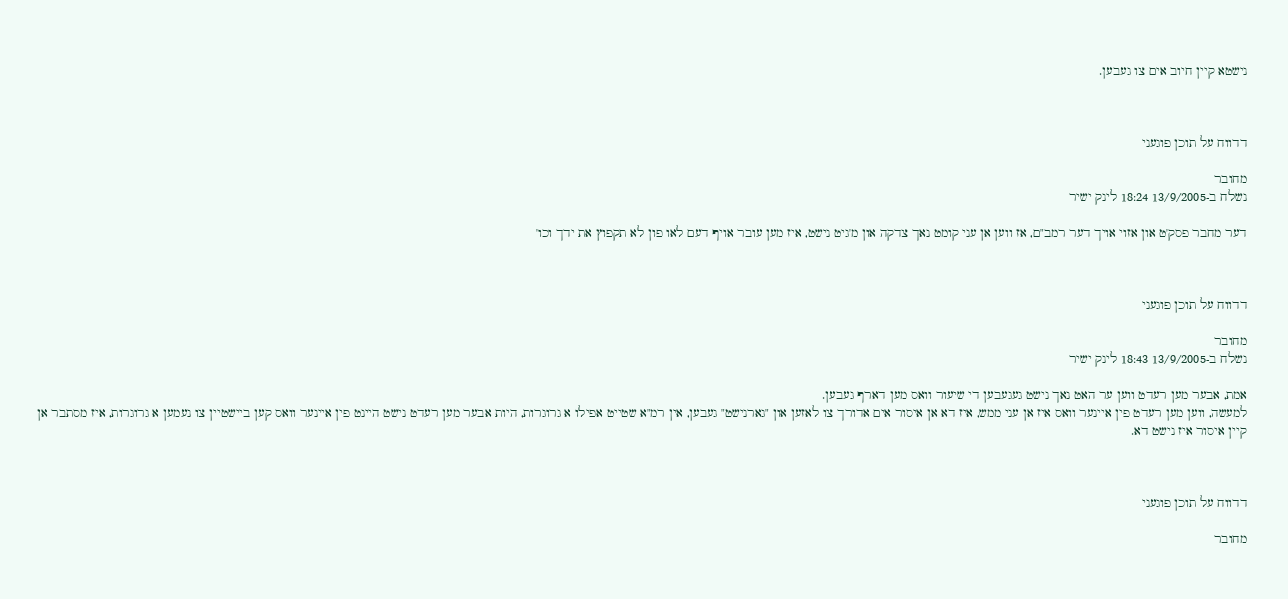נישטא קיין חיוב אים צו געבען.



דדווח על תוכן פוגעני

מחובר
נשלח ב-13/9/2005 18:24 לינק ישיר

דער מחבר פסק'ט און אזוי אויך דער רמב"ם, אז ווען אן עני קומט נאך צדקה און מ'גיט נישט, איז מען עובר אויף דעם לאו פון לא תקפוץ את ידך וכו'



דדווח על תוכן פוגעני

מחובר
נשלח ב-13/9/2005 18:43 לינק ישיר

אמת, אבער מען רעדט ווען ער האט נאך נישט געגעבען די שיעור וואס מען דארף געבען.
למעשה, ווען מען רעדט פין איינער וואס איז אן עני ממש, איז דא אן איסור אים אדורך צו לאזען און "גארנישט" געבען, אין רמ"א שטייט אפילו א גרוגרות, היות אבער מען רעדט נישט היינט פין איינער וואס קען ביישטיין צו נעמען א גרוגרות, איז מסתבר אן קיין איסור איז נישט דא.



דדווח על תוכן פוגעני

מחובר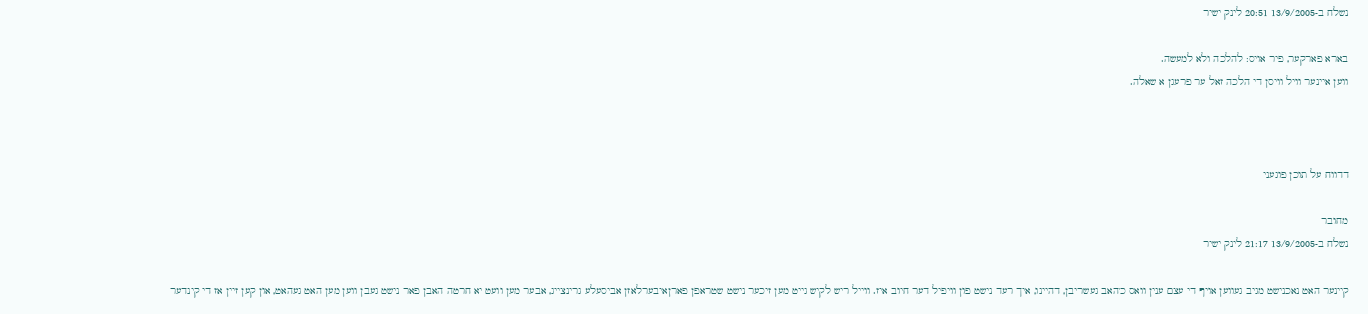נשלח ב-13/9/2005 20:51 לינק ישיר

בארא פארקער, פיר אויס: להלכה ולא למעשה.
ווען איינער וויל וויסן די הלכה זאל ער פרעגן א שאלה.



דדווח על תוכן פוגעני

מחובר
נשלח ב-13/9/2005 21:17 לינק ישיר

קיינער האט נאכנישט מגיב געווען אויף די עצם ענין וואס כ'האב געשריבן, דהיינו, איך רעד נישט פון וויפיל דער חיוב איז. ווייל ריש לקיש גייט מען זיכער נישט שטראפן פארןאיבערלאזן אביסעלע גרינצייג, אבער מען וועט יא חרטה האבן פאר נישט געבן ווען מען האט געהאט, און קען זיין אז די קינדער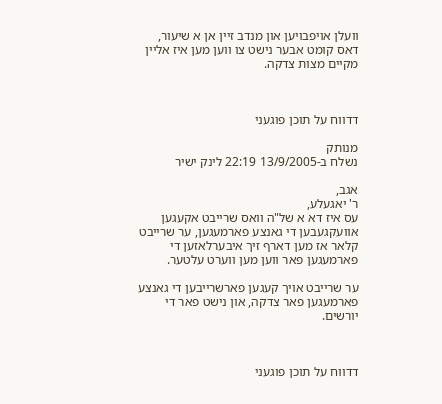וועלן אויפבויען און מנדב זיין אן א שיעור, דאס קומט אבער נישט צו ווען מען איז אליין מקיים מצות צדקה.



דדווח על תוכן פוגעני

מנותק
נשלח ב-13/9/2005 22:19 לינק ישיר

אגב,
ר' יאגעלע,
עס איז דא א של"ה וואס שרייבט אקעגען אוועקגעבען די גאנצע פארמעגען, ער שרייבט קלאר אז מען דארף זיך איבערלאזען די פארמעגען פאר ווען מען ווערט עלטער.

ער שרייבט אויך קעגען פארשרייבען די גאנצע פארמעגען פאר צדקה, און נישט פאר די יורשים.



דדווח על תוכן פוגעני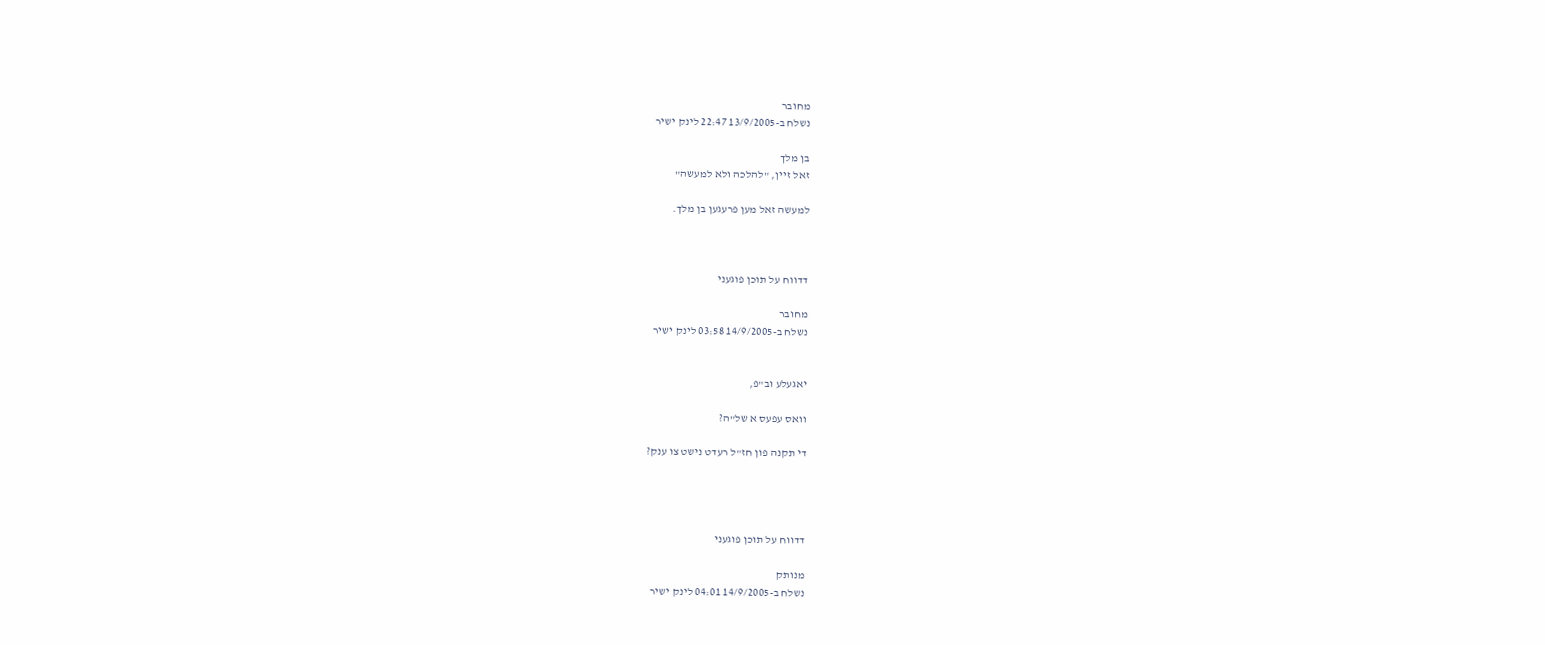מחובר
נשלח ב-13/9/2005 22:47 לינק ישיר

בן מלך
זאל זיין, "להלכה ולא למעשה"

למעשה זאל מען פרעגען בן מלך.



דדווח על תוכן פוגעני

מחובר
נשלח ב-14/9/2005 03:58 לינק ישיר


יאגעלע וב"פ,

וואס עפעס א של"ה?

די תקנה פון חז"ל רעדט נישט צו ענק?




דדווח על תוכן פוגעני

מנותק
נשלח ב-14/9/2005 04:01 לינק ישיר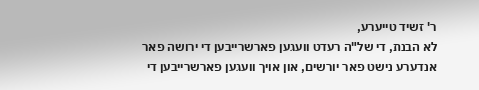ר' זשיד טייערע,
לא הבנת, די של"ה רעדט וועגען פארשרייבען די ירושה פאר אנדערע נישט פאר יורשים, און אויך וועגען פארשרייבען די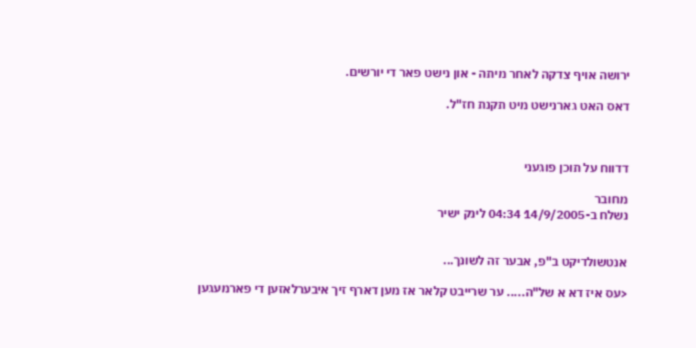ירושה אויף צדקה לאחר מיתה - און נישט פאר די יורשים.

דאס האט גארנישט מיט תקנת חז"ל.



דדווח על תוכן פוגעני

מחובר
נשלח ב-14/9/2005 04:34 לינק ישיר


אנטשולדיקט ב"פ, אבער זה לשונך...

<עס איז דא א של"ה..... ער שרייבט קלאר אז מען דארף זיך איבערלאזען די פארמעגען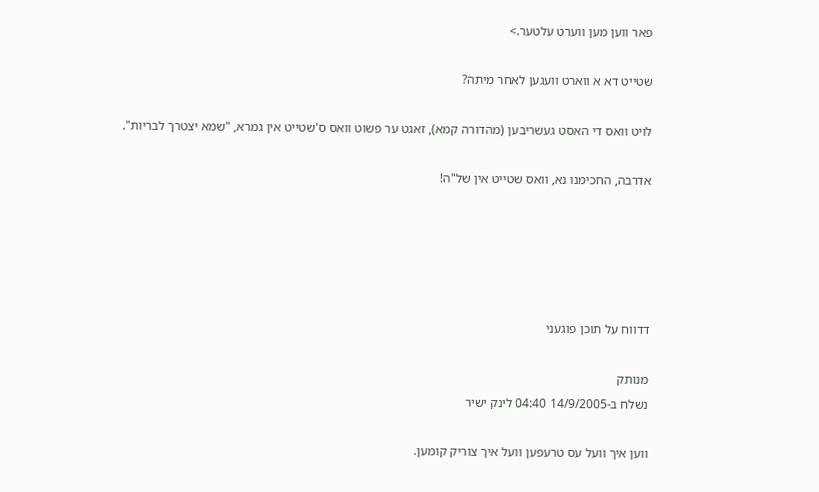פאר ווען מען ווערט עלטער.>

שטייט דא א ווארט וועגען לאחר מיתה?

לויט וואס די האסט געשריבען (מהדורה קמא), זאגט ער פשוט וואס ס'שטייט אין גמרא, "שמא יצטרך לבריות".

אדרבה, החכימנו נא, וואס שטייט אין של"ה!





דדווח על תוכן פוגעני

מנותק
נשלח ב-14/9/2005 04:40 לינק ישיר

ווען איך וועל עס טרעפען וועל איך צוריק קומען.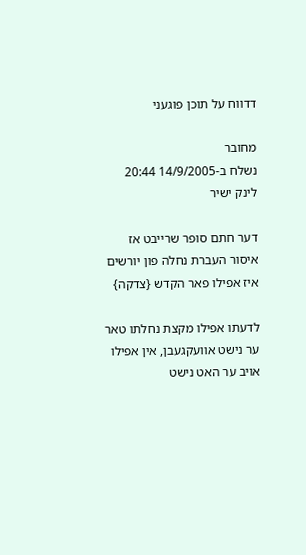דדווח על תוכן פוגעני

מחובר
נשלח ב-14/9/2005 20:44 לינק ישיר

דער חתם סופר שרייבט אז איסור העברת נחלה פון יורשים איז אפילו פאר הקדש {צדקה}

לדעתו אפילו מקצת נחלתו טאר ער נישט אוועקגעבן, אין אפילו אויב ער האט נישט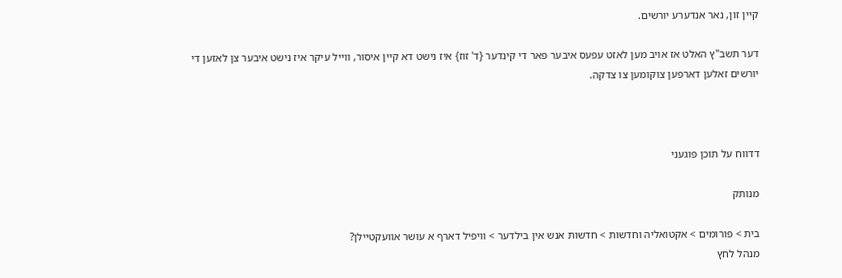קיין זון, נאר אנדערע יורשים.

דער תשב"ץ האלט אז אויב מען לאזט עפעס איבער פאר די קינדער {ד' זוז} איז נישט דא קיין איסור, ווייל עיקר איז נישט איבער צן לאזען די יורשים זאלען דארפען צוקומען צו צדקה.



דדווח על תוכן פוגעני

מנותק

בית > פורומים > אקטואליה וחדשות > חדשות אנש אין בילדער > וויפיל דארף א עושר אוועקטיילן?
מנהל לחץ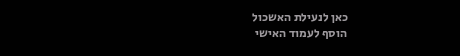כאן לנעילת האשכול
הוסף לעמוד האישי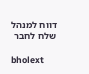דווח למנהל שלח לחבר

bholext